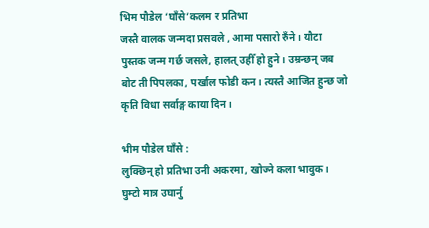भिम पौडेल ‘घाँसे’कलम र प्रतिभा
जस्तै वालक जन्मदा प्रसवले , आमा पसारो रुँने । यौटा पुस्तक जन्म गर्छ जसले, हालत् उहीँ हो हुने। उम्रन्छन् जब बोट ती पिपलका, पर्खाल फोडी कन। त्यस्तै आजित हुन्छ जो कृति विधा सर्वाङ्ग काया दिन।

भीम पौडेल घाँसे :
लुक्छिन् हो प्रतिभा उनी अकरमा, खोज्ने कला भावुक।
घुम्टो मात्र उघार्नु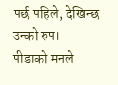पर्छ पहिले, देखिन्छ उन्को रुप।
पीडाको मनले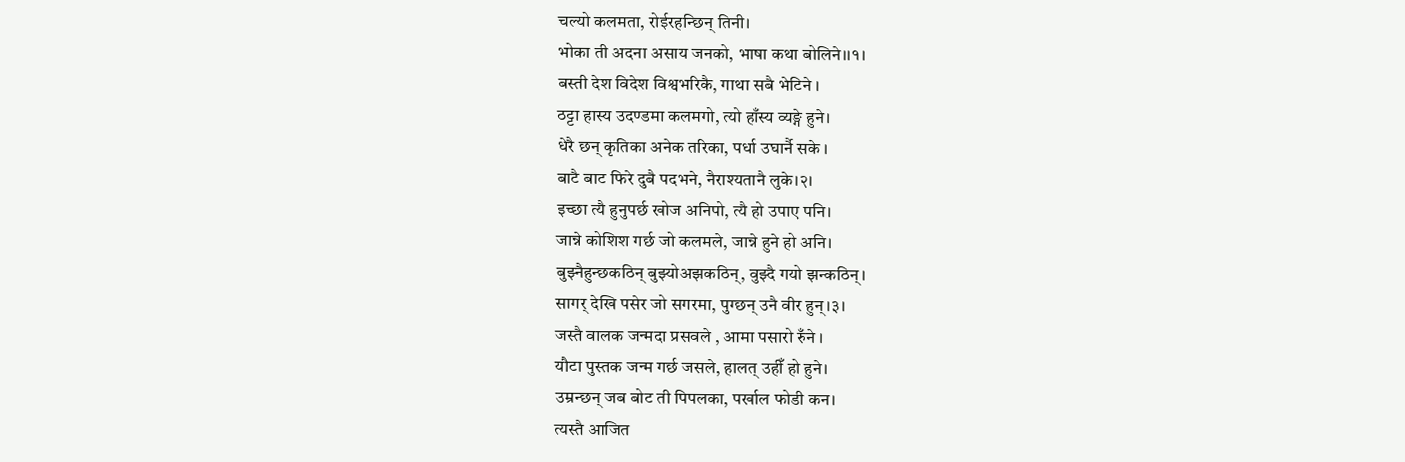चल्यो कलमता, रोईरहन्छिन् तिनी।
भोका ती अदना असाय जनको, भाषा कथा बोलिने।।१।
बस्ती देश विदेश विश्वभरिकै, गाथा सबै भेटिने ।
ठट्टा हास्य उदण्डमा कलमगो, त्यो हाँस्य व्यङ्गे हुने।
धेरै छन् कृतिका अनेक तरिका, पर्धा उघार्नै सके ।
बाटै बाट फिरे दुबै पदभने, नैराश्यतानै लुके।२।
इच्छा त्यै हुनुपर्छ खोज अनिपो, त्यै हो उपाए पनि।
जान्ने कोशिश गर्छ जो कलमले, जान्ने हुने हो अनि।
बुझ्नैहुन्छकठिन् बुझ्योअझकठिन्, वुझ्दै गयो झन्कठिन्।
सागर् देखि पसेर जो सगरमा, पुग्छन् उनै वीर हुन्।३।
जस्तै वालक जन्मदा प्रसवले , आमा पसारो रुँने ।
यौटा पुस्तक जन्म गर्छ जसले, हालत् उहीँ हो हुने।
उम्रन्छन् जब बोट ती पिपलका, पर्खाल फोडी कन।
त्यस्तै आजित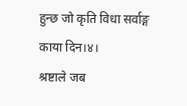हुन्छ जो कृति विधा सर्वाङ्ग काया दिन।४।
श्रष्टाले जब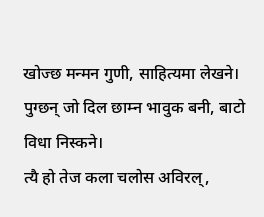खोज्छ मन्मन गुणी, साहित्यमा लेखने।
पुग्छन् जो दिल छाम्न भावुक बनी, बाटो विधा निस्कने।
त्यै हो तेज कला चलोस अविरल्,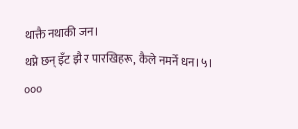थाक्तै नथाकी जन।
थप्ने छन् इँट झै र पारखिहरू, कैले नमर्ने धन।५।
०००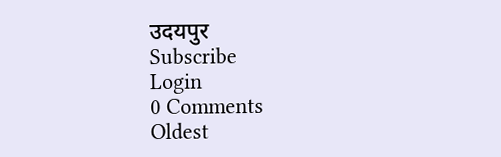उदयपुर
Subscribe
Login
0 Comments
Oldest